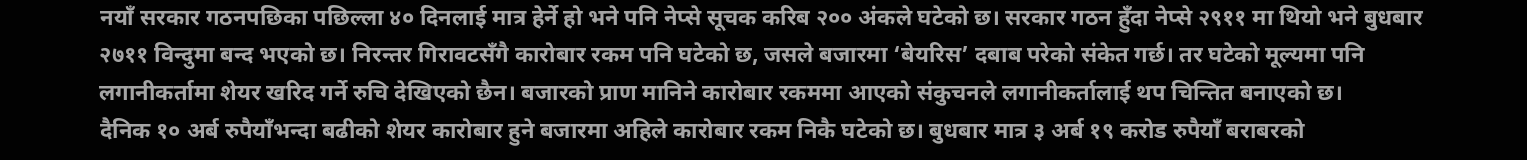नयाँ सरकार गठनपछिका पछिल्ला ४० दिनलाई मात्र हेर्ने हो भने पनि नेप्से सूचक करिब २०० अंकले घटेको छ। सरकार गठन हुँदा नेप्से २९११ मा थियो भने बुधबार २७११ विन्दुमा बन्द भएको छ। निरन्तर गिरावटसँगै कारोबार रकम पनि घटेको छ, जसले बजारमा ‘बेयरिस’ दबाब परेको संकेत गर्छ। तर घटेको मूल्यमा पनि लगानीकर्तामा शेयर खरिद गर्ने रुचि देखिएको छैन। बजारको प्राण मानिने कारोबार रकममा आएको संकुचनले लगानीकर्तालाई थप चिन्तित बनाएको छ।
दैनिक १० अर्ब रुपैयाँभन्दा बढीको शेयर कारोबार हुने बजारमा अहिले कारोबार रकम निकै घटेको छ। बुधबार मात्र ३ अर्ब १९ करोड रुपैयाँ बराबरको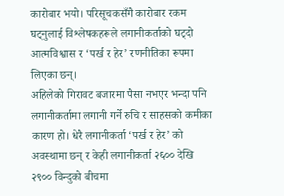कारोबार भयो। परिसूचकसँगै कारोबार रकम घट्नुलाई विश्लेषकहरूले लगानीकर्ताको घट्दो आत्मविश्वास र ‘पर्ख र हेर’ रणनीतिका रूपमा लिएका छन्।
अहिलेको गिरावट बजारमा पैसा नभएर भन्दा पनि लगानीकर्तामा लगानी गर्ने रुचि र साहसको कमीका कारण हो। धेरै लगानीकर्ता ‘पर्ख र हेर’ को अवस्थामा छन् र केही लगानीकर्ता २६०० देखि २९०० विन्दुको बीचमा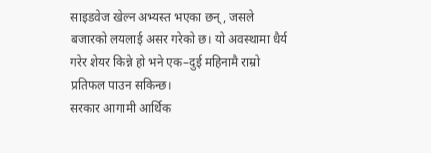साइडवेज खेल्न अभ्यस्त भएका छन्, जसले बजारको लयलाई असर गरेको छ। यो अवस्थामा धैर्य गरेर शेयर किन्ने हो भने एक–दुई महिनामै राम्रो प्रतिफल पाउन सकिन्छ।
सरकार आगामी आर्थिक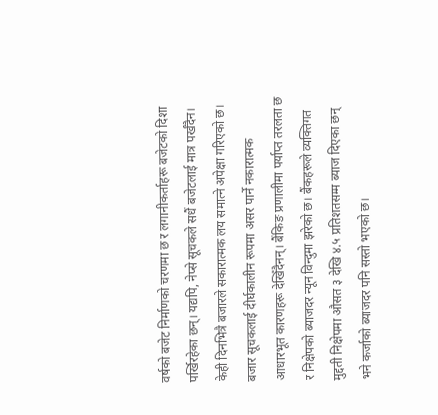वर्षको बजेट निर्माणको चरणमा छ र लगानीकर्ताहरू बजेटको दिशा पर्खिरहेका छन्। यद्यपि, नेप्से सूचकले सधैं बजेटलाई मात्र पर्खँदैन। केही दिनभित्रै बजारले सकारात्मक लय समात्ने अपेक्षा गरिएको छ।
बजार सूचकलाई दीर्घकालीन रूपमा असर पार्ने नकारात्मक आधारभूत कारणहरू देखिँदैनन्। बैंकिङ प्रणालीमा पर्याप्त तरलता छ र निक्षेपको ब्याजदर न्यून विन्दुमा झरेको छ। बैंकहरूले व्यक्तिगत मुद्दती निक्षेपमा औसत ३ देखि ४.५ प्रतिशतसम्म ब्याज दिएका छन् भने कर्जाको ब्याजदर पनि सस्तो भएको छ।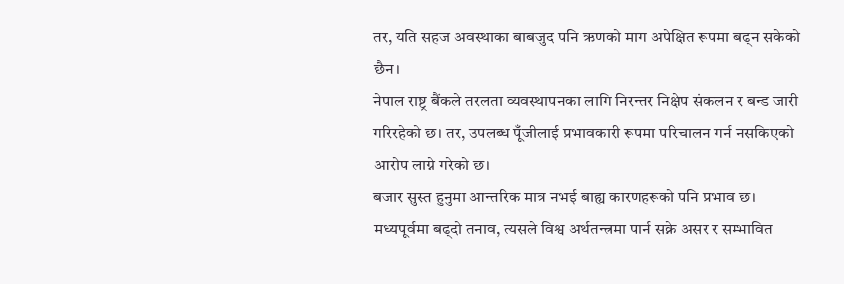तर, यति सहज अवस्थाका बाबजुद पनि ऋणको माग अपेक्षित रूपमा बढ्न सकेको छैन।
नेपाल राष्ट्र बैंकले तरलता व्यवस्थापनका लागि निरन्तर निक्षेप संकलन र बन्ड जारी गरिरहेको छ। तर, उपलब्ध पूँजीलाई प्रभावकारी रूपमा परिचालन गर्न नसकिएको आरोप लाग्ने गरेको छ।
बजार सुस्त हुनुमा आन्तरिक मात्र नभई बाह्य कारणहरूको पनि प्रभाव छ। मध्यपूर्वमा बढ्दो तनाव, त्यसले विश्व अर्थतन्त्रमा पार्न सक्ने असर र सम्भावित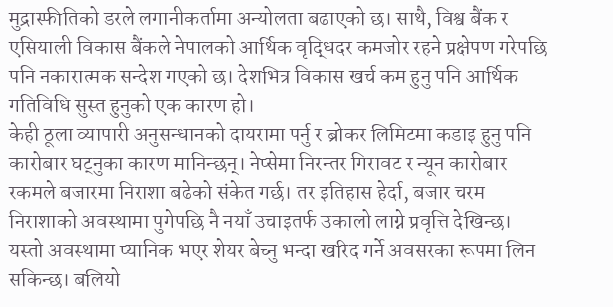मुद्रास्फीतिको डरले लगानीकर्तामा अन्योलता बढाएको छ। साथै, विश्व बैंक र एसियाली विकास बैंकले नेपालको आर्थिक वृद्धिदर कमजोर रहने प्रक्षेपण गरेपछि पनि नकारात्मक सन्देश गएको छ। देशभित्र विकास खर्च कम हुनु पनि आर्थिक गतिविधि सुस्त हुनुको एक कारण हो।
केही ठूला व्यापारी अनुसन्धानको दायरामा पर्नु र ब्रोकर लिमिटमा कडाइ हुनु पनि कारोबार घट्नुका कारण मानिन्छन्। नेप्सेमा निरन्तर गिरावट र न्यून कारोबार रकमले बजारमा निराशा बढेको संकेत गर्छ। तर इतिहास हेर्दा, बजार चरम निराशाको अवस्थामा पुगेपछि नै नयाँ उचाइतर्फ उकालो लाग्ने प्रवृत्ति देखिन्छ।
यस्तो अवस्थामा प्यानिक भएर शेयर बेच्नु भन्दा खरिद गर्ने अवसरका रूपमा लिन सकिन्छ। बलियो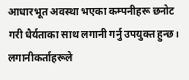आधारभूत अवस्था भएका कम्पनीहरू छनोट गरी धैर्यताका साथ लगानी गर्नु उपयुक्त हुन्छ। लगानीकर्ताहरूले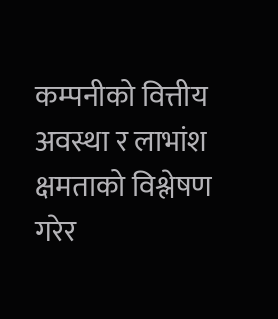कम्पनीको वित्तीय अवस्था र लाभांश क्षमताको विश्लेषण गरेर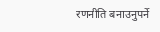रणनीति बनाउनुपर्ने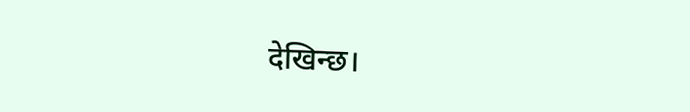देखिन्छ।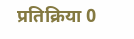प्रतिक्रिया 0